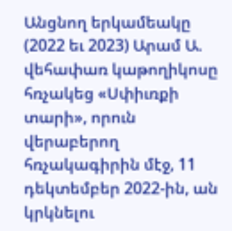Անցնող երկամեակը (2022 եւ 2023) Արամ Ա. վեհափառ կաթողիկոսը հռչակեց «Սփիւռքի տարի», որուն վերաբերող հռչակագիրին մէջ, 11 դեկտեմբեր 2022-ին, ան կրկնելու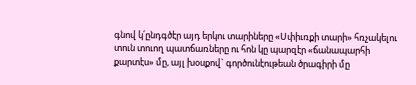գնով կ՛ընդգծէր այդ երկու տարիները «Սփիւռքի տարի» հռչակելու տուն տուող պատճառները ու հոն կը պարզէր «ճանապարհի քարտէս» մը, այլ խօսքով` գործունէութեան ծրագիրի մը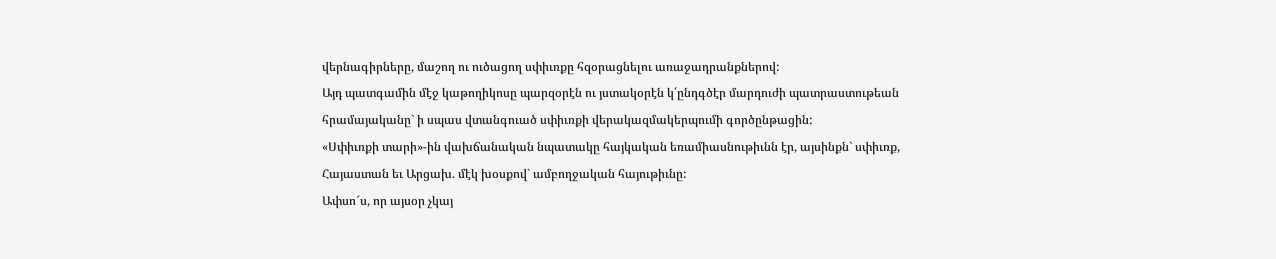վերնագիրները, մաշող ու ուծացող սփիւռքը հզօրացնելու առաջադրանքներով:
Այդ պատգամին մէջ կաթողիկոսը պարզօրէն ու յստակօրէն կ՛ընդգծէր մարդուժի պատրաստութեան հրամայականը` ի սպաս վտանգուած սփիւռքի վերակազմակերպումի գործընթացին:
«Սփիւռքի տարի»-ին վախճանական նպատակը հայկական եռամիասնութիւնն էր, այսինքն` սփիւռք, Հայաստան եւ Արցախ. մէկ խօսքով` ամբողջական հայութիւնը:
Ափսո՜ս, որ այսօր չկայ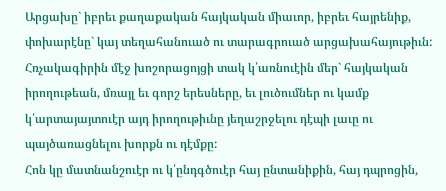Արցախը` իբրեւ քաղաքական հայկական միաւոր, իբրեւ հայրենիք, փոխարէնը` կայ տեղահանուած ու տարագրուած արցախահայութիւն:
Հռչակագիրին մէջ խոշորացոյցի տակ կ՛առնուէին մեր` հայկական իրողութեան, մռայլ եւ գորշ երեսները, եւ լուծումներ ու կամք կ՛արտայայտուէր այդ իրողութիւնը յեղաշրջելու դէպի լաւը ու պայծառացնելու խորքն ու դէմքը:
Հոն կը մատնանշուէր ու կ՛ընդգծուէր հայ ընտանիքին, հայ դպրոցին,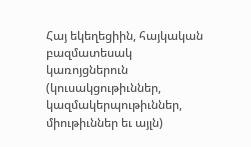Հայ եկեղեցիին, հայկական բազմատեսակ կառոյցներուն (կուսակցութիւններ, կազմակերպութիւններ, միութիւններ եւ այլն)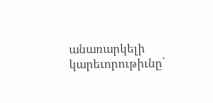անառարկելի կարեւորութիւնը`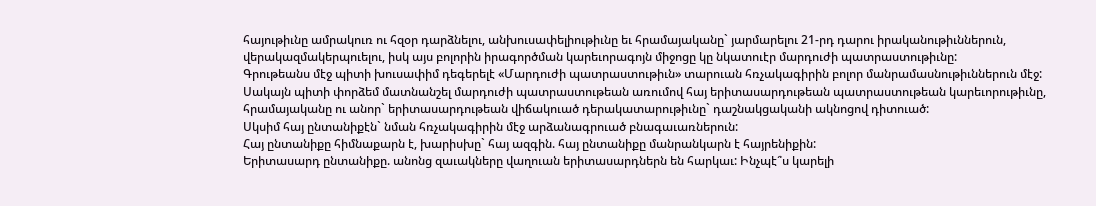հայութիւնը ամրակուռ ու հզօր դարձնելու, անխուսափելիութիւնը եւ հրամայականը` յարմարելու 21-րդ դարու իրականութիւններուն, վերակազմակերպուելու, իսկ այս բոլորին իրագործման կարեւորագոյն միջոցը կը նկատուէր մարդուժի պատրաստութիւնը:
Գրութեանս մէջ պիտի խուսափիմ դեգերելէ «Մարդուժի պատրաստութիւն» տարուան հռչակագիրին բոլոր մանրամասնութիւններուն մէջ: Սակայն պիտի փորձեմ մատնանշել մարդուժի պատրաստութեան առումով հայ երիտասարդութեան պատրաստութեան կարեւորութիւնը, հրամայականը ու անոր` երիտասարդութեան վիճակուած դերակատարութիւնը` դաշնակցականի ակնոցով դիտուած:
Սկսիմ հայ ընտանիքէն` նման հռչակագիրին մէջ արձանագրուած բնագաւառներուն:
Հայ ընտանիքը հիմնաքարն է, խարիսխը` հայ ազգին. հայ ընտանիքը մանրանկարն է հայրենիքին:
Երիտասարդ ընտանիքը. անոնց զաւակները վաղուան երիտասարդներն են հարկաւ: Ինչպէ՞ս կարելի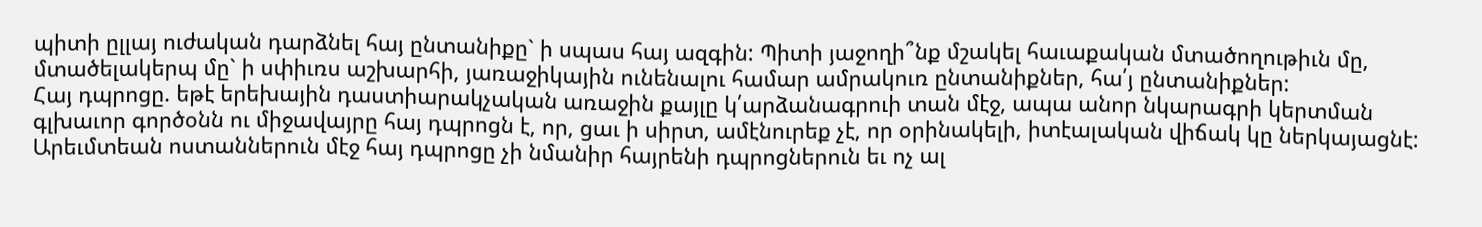պիտի ըլլայ ուժական դարձնել հայ ընտանիքը` ի սպաս հայ ազգին: Պիտի յաջողի՞նք մշակել հաւաքական մտածողութիւն մը, մտածելակերպ մը` ի սփիւռս աշխարհի, յառաջիկային ունենալու համար ամրակուռ ընտանիքներ, հա՛յ ընտանիքներ:
Հայ դպրոցը. եթէ երեխային դաստիարակչական առաջին քայլը կ՛արձանագրուի տան մէջ, ապա անոր նկարագրի կերտման գլխաւոր գործօնն ու միջավայրը հայ դպրոցն է, որ, ցաւ ի սիրտ, ամէնուրեք չէ, որ օրինակելի, իտէալական վիճակ կը ներկայացնէ:
Արեւմտեան ոստաններուն մէջ հայ դպրոցը չի նմանիր հայրենի դպրոցներուն եւ ոչ ալ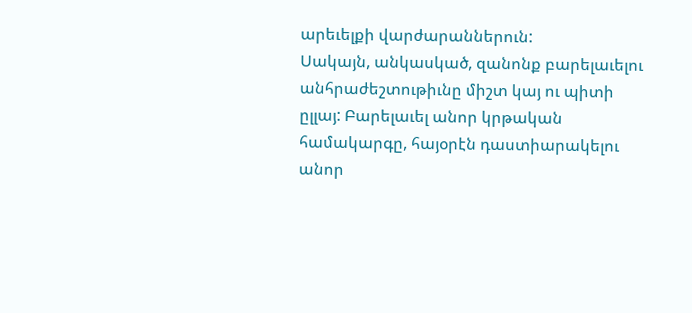արեւելքի վարժարաններուն:
Սակայն, անկասկած, զանոնք բարելաւելու անհրաժեշտութիւնը միշտ կայ ու պիտի ըլլայ: Բարելաւել անոր կրթական համակարգը, հայօրէն դաստիարակելու անոր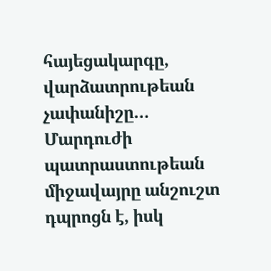հայեցակարգը, վարձատրութեան չափանիշը…
Մարդուժի պատրաստութեան միջավայրը անշուշտ դպրոցն է, իսկ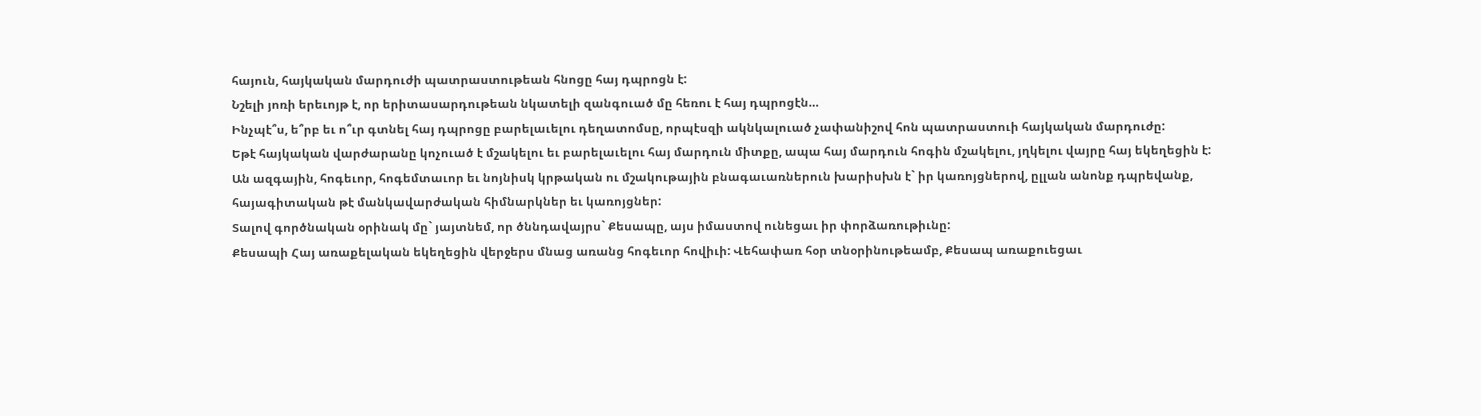հայուն, հայկական մարդուժի պատրաստութեան հնոցը հայ դպրոցն է:
Նշելի յոռի երեւոյթ է, որ երիտասարդութեան նկատելի զանգուած մը հեռու է հայ դպրոցէն…
Ինչպէ՞ս, ե՞րբ եւ ո՞ւր գտնել հայ դպրոցը բարելաւելու դեղատոմսը, որպէսզի ակնկալուած չափանիշով հոն պատրաստուի հայկական մարդուժը:
Եթէ հայկական վարժարանը կոչուած է մշակելու եւ բարելաւելու հայ մարդուն միտքը, ապա հայ մարդուն հոգին մշակելու, յղկելու վայրը հայ եկեղեցին է: Ան ազգային, հոգեւոր, հոգեմտաւոր եւ նոյնիսկ կրթական ու մշակութային բնագաւառներուն խարիսխն է` իր կառոյցներով, ըլլան անոնք դպրեվանք, հայագիտական թէ մանկավարժական հիմնարկներ եւ կառոյցներ:
Տալով գործնական օրինակ մը` յայտնեմ, որ ծննդավայրս` Քեսապը, այս իմաստով ունեցաւ իր փորձառութիւնը:
Քեսապի Հայ առաքելական եկեղեցին վերջերս մնաց առանց հոգեւոր հովիւի: Վեհափառ հօր տնօրինութեամբ, Քեսապ առաքուեցաւ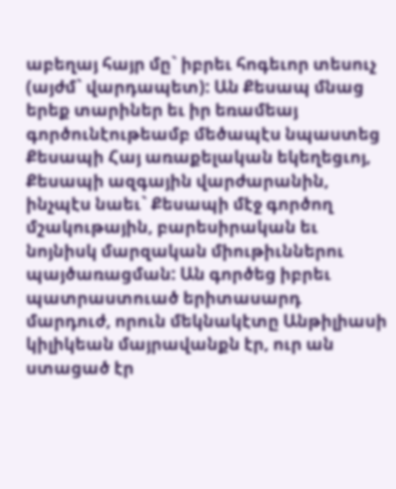աբեղայ հայր մը` իբրեւ հոգեւոր տեսուչ (այժմ` վարդապետ): Ան Քեսապ մնաց երեք տարիներ եւ իր եռամեայ գործունէութեամբ մեծապէս նպաստեց Քեսապի Հայ առաքելական եկեղեցւոյ, Քեսապի ազգային վարժարանին, ինչպէս նաեւ` Քեսապի մէջ գործող մշակութային, բարեսիրական եւ նոյնիսկ մարզական միութիւններու պայծառացման: Ան գործեց իբրեւ պատրաստուած երիտասարդ մարդուժ, որուն մեկնակէտը Անթիլիասի կիլիկեան մայրավանքն էր, ուր ան ստացած էր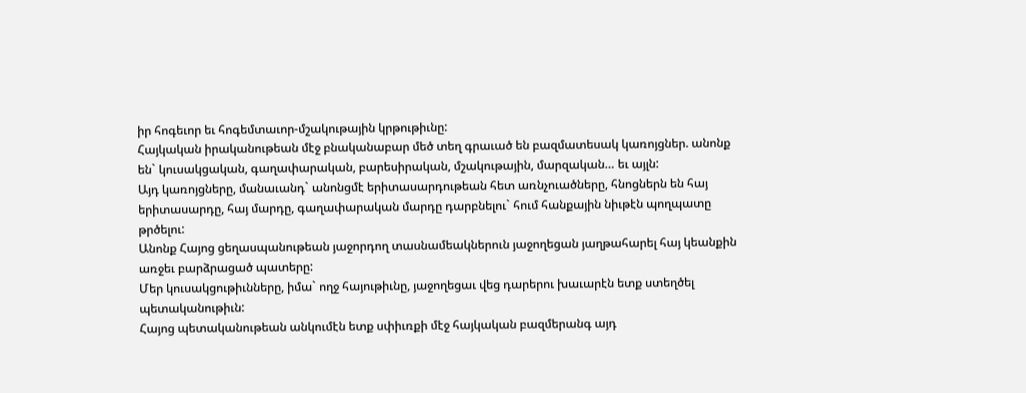իր հոգեւոր եւ հոգեմտաւոր-մշակութային կրթութիւնը:
Հայկական իրականութեան մէջ բնականաբար մեծ տեղ գրաւած են բազմատեսակ կառոյցներ. անոնք են` կուսակցական, գաղափարական, բարեսիրական, մշակութային, մարզական… եւ այլն:
Այդ կառոյցները, մանաւանդ` անոնցմէ երիտասարդութեան հետ առնչուածները, հնոցներն են հայ երիտասարդը, հայ մարդը, գաղափարական մարդը դարբնելու` հում հանքային նիւթէն պողպատը թրծելու:
Անոնք Հայոց ցեղասպանութեան յաջորդող տասնամեակներուն յաջողեցան յաղթահարել հայ կեանքին առջեւ բարձրացած պատերը:
Մեր կուսակցութիւնները, իմա` ողջ հայութիւնը, յաջողեցաւ վեց դարերու խաւարէն ետք ստեղծել պետականութիւն:
Հայոց պետականութեան անկումէն ետք սփիւռքի մէջ հայկական բազմերանգ այդ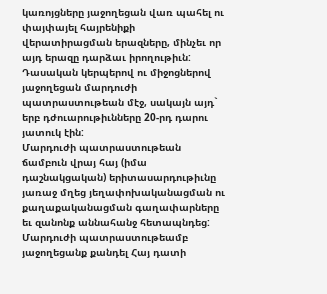կառոյցները յաջողեցան վառ պահել ու փայփայել հայրենիքի վերատիրացման երազները, մինչեւ որ այդ երազը դարձաւ իրողութիւն:
Դասական կերպերով ու միջոցներով յաջողեցան մարդուժի պատրաստութեան մէջ, սակայն այդ` երբ դժուարութիւնները 20-րդ դարու յատուկ էին:
Մարդուժի պատրաստութեան ճամբուն վրայ հայ (իմա դաշնակցական) երիտասարդութիւնը յառաջ մղեց յեղափոխականացման ու քաղաքականացման գաղափարները եւ զանոնք աննահանջ հետապնդեց:
Մարդուժի պատրաստութեամբ յաջողեցանք քանդել Հայ դատի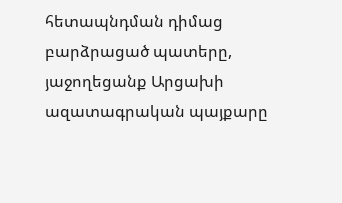հետապնդման դիմաց բարձրացած պատերը, յաջողեցանք Արցախի ազատագրական պայքարը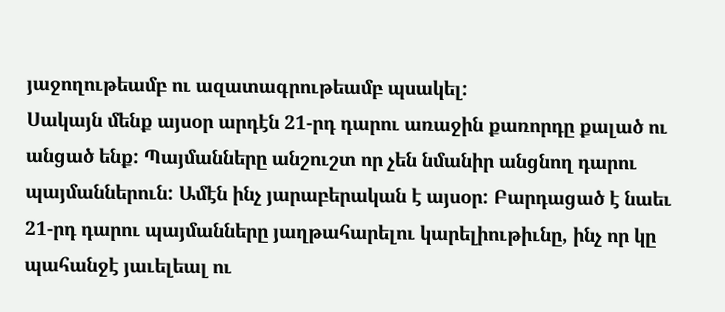յաջողութեամբ ու ազատագրութեամբ պսակել:
Սակայն մենք այսօր արդէն 21-րդ դարու առաջին քառորդը քալած ու անցած ենք: Պայմանները անշուշտ որ չեն նմանիր անցնող դարու պայմաններուն: Ամէն ինչ յարաբերական է այսօր: Բարդացած է նաեւ 21-րդ դարու պայմանները յաղթահարելու կարելիութիւնը, ինչ որ կը պահանջէ յաւելեալ ու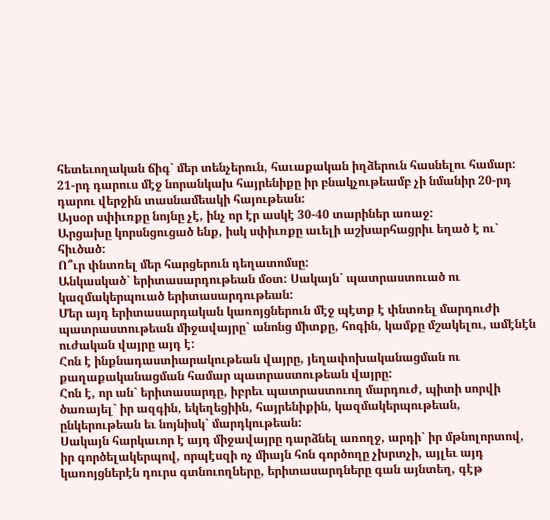հետեւողական ճիգ` մեր տենչերուն, հաւաքական իղձերուն հասնելու համար:
21-րդ դարուս մէջ նորանկախ հայրենիքը իր բնակչութեամբ չի նմանիր 20-րդ դարու վերջին տասնամեակի հայութեան:
Այսօր սփիւռքը նոյնը չէ, ինչ որ էր ասկէ 30-40 տարիներ առաջ:
Արցախը կորսնցուցած ենք, իսկ սփիւռքը աւելի աշխարհացրիւ եղած է ու` հիւծած:
Ո՞ւր փնտռել մեր հարցերուն դեղատոմսը:
Անկասկած` երիտասարդութեան մօտ: Սակայն` պատրաստուած ու կազմակերպուած երիտասարդութեան:
Մեր այդ երիտասարդական կառոյցներուն մէջ պէտք է փնտռել մարդուժի պատրաստութեան միջավայրը` անոնց միտքը, հոգին, կամքը մշակելու, ամէնէն ուժական վայրը այդ է:
Հոն է ինքնադաստիարակութեան վայրը, յեղափոխականացման ու քաղաքականացման համար պատրաստութեան վայրը:
Հոն է, որ ան` երիտասարդը, իբրեւ պատրաստուող մարդուժ, պիտի սորվի ծառայել` իր ազգին, եկեղեցիին, հայրենիքին, կազմակերպութեան, ընկերութեան եւ նոյնիսկ` մարդկութեան:
Սակայն հարկաւոր է այդ միջավայրը դարձնել առողջ, արդի` իր մթնոլորտով, իր գործելակերպով, որպէսզի ոչ միայն հոն գործողը չխրտչի, այլեւ այդ կառոյցներէն դուրս գտնուողները, երիտասարդները գան այնտեղ, գէթ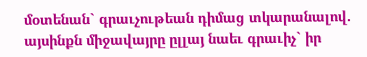մօտենան` գրաւչութեան դիմաց տկարանալով. այսինքն միջավայրը ըլլայ նաեւ գրաւիչ` իր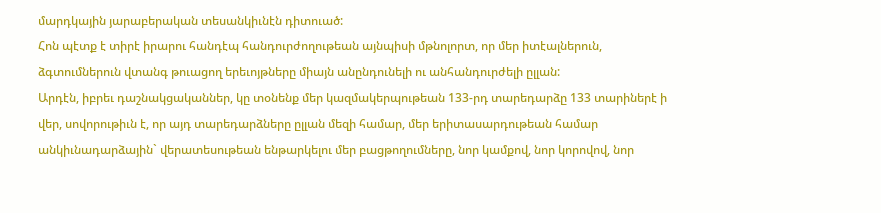մարդկային յարաբերական տեսանկիւնէն դիտուած:
Հոն պէտք է տիրէ իրարու հանդէպ հանդուրժողութեան այնպիսի մթնոլորտ, որ մեր իտէալներուն, ձգտումներուն վտանգ թուացող երեւոյթները միայն անընդունելի ու անհանդուրժելի ըլլան:
Արդէն, իբրեւ դաշնակցականներ, կը տօնենք մեր կազմակերպութեան 133-րդ տարեդարձը 133 տարիներէ ի վեր, սովորութիւն է, որ այդ տարեդարձները ըլլան մեզի համար, մեր երիտասարդութեան համար անկիւնադարձային` վերատեսութեան ենթարկելու մեր բացթողումները, նոր կամքով, նոր կորովով, նոր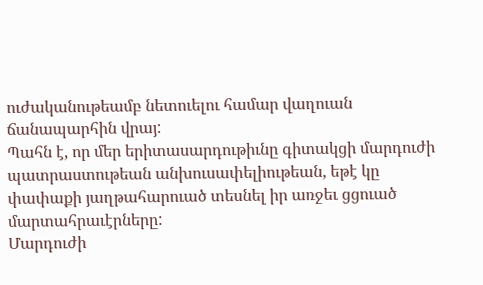ուժականութեամբ նետուելու համար վաղուան ճանապարհին վրայ:
Պահն է, որ մեր երիտասարդութիւնը գիտակցի մարդուժի պատրաստութեան անխուսափելիութեան, եթէ կը փափաքի յաղթահարուած տեսնել իր առջեւ ցցուած մարտահրաւէրները:
Մարդուժի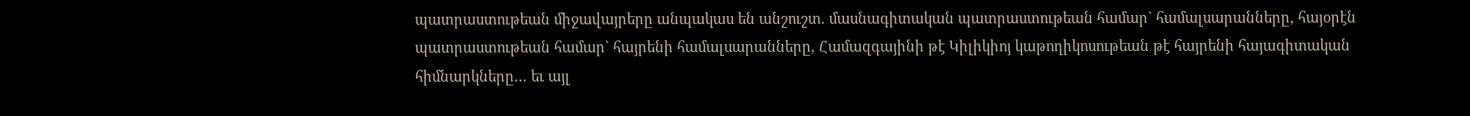պատրաստութեան միջավայրերը անպակաս են անշուշտ. մասնագիտական պատրաստութեան համար` համալսարանները, հայօրէն պատրաստութեան համար` հայրենի համալսարանները, Համազգայինի թէ Կիլիկիոյ կաթողիկոսութեան թէ հայրենի հայագիտական հիմնարկները… եւ այլ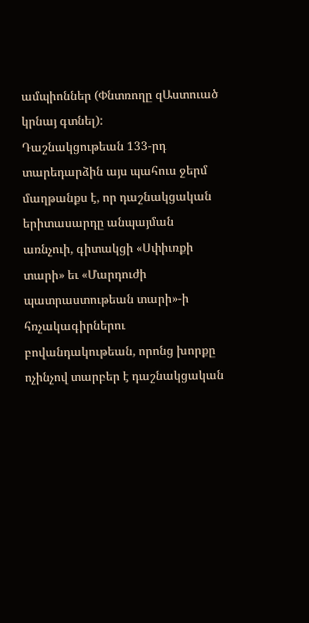ամպիոններ (Փնտռողը զԱստուած կրնայ գտնել):
Դաշնակցութեան 133-րդ տարեդարձին այս պահուս ջերմ մաղթանքս է, որ դաշնակցական երիտասարդը անպայման առնչուի, գիտակցի «Սփիւռքի տարի» եւ «Մարդուժի պատրաստութեան տարի»-ի հռչակագիրներու բովանդակութեան, որոնց խորքը ոչինչով տարբեր է դաշնակցական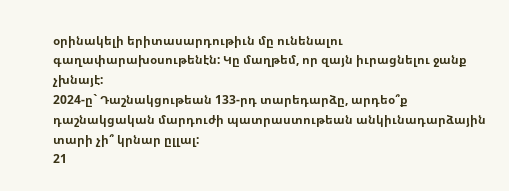օրինակելի երիտասարդութիւն մը ունենալու գաղափարախօսութենէն: Կը մաղթեմ, որ զայն իւրացնելու ջանք չխնայէ:
2024-ը` Դաշնակցութեան 133-րդ տարեդարձը, արդեօ՞ք դաշնակցական մարդուժի պատրաստութեան անկիւնադարձային տարի չի՞ կրնար ըլլալ:
21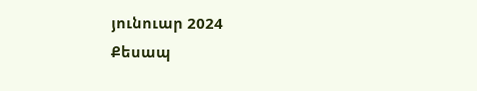յունուար 2024
Քեսապ